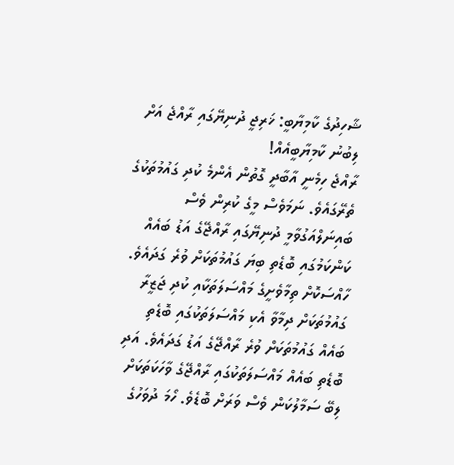ޝާހިދުގެ ކާމިޔާބީ: ޚަރިޖީ ދުނިޔޭގައި ރާއްޖެ އަށް ލިބުނު ކާމިޔާބީއެއް!
ރާއްޖެ ހިމެނީ އާބާދީ ގޮތުން އެންމެ ކުދި ގައުމުތަކުގެ ތެރޭގައެވެ. ނަމަވެސް މީގެ ކުރިން ވެސް ބައިނަލްއަގުވާމީ ދުނިޔޭގައި ރާއްޖޭގެ އަޑު ބައެއް ކަންކަމުގައި ބޮޑެތި ބިޔަ ގައުމުތަކަށް ވުރެ ގަދައެވެ. ހާއްސަކޮށް ތިމާވެށީގެ މައްސަލަތަކާއި ކުދި ޖަޒީރާ ގައުމުތަކަށް ދިމާވާ އެކި މައްސަލަތަކުގައި ބޮޑެތި ބައެއް ގައުމުތަކަށް ވުރެ ރާއްޖޭގެ އަޑު ގަދައެވެ. އަދި ބޮޑެތި ބައެއް މައްސަލަތަކުގައި ރާއްޖޭގެ ވާހަކަތަކަށް ލިބޭ ސަމާލުކަން ވެސް ވަރަށް ބޮޑެވެ. ހޯމަ ދުވަހުގެ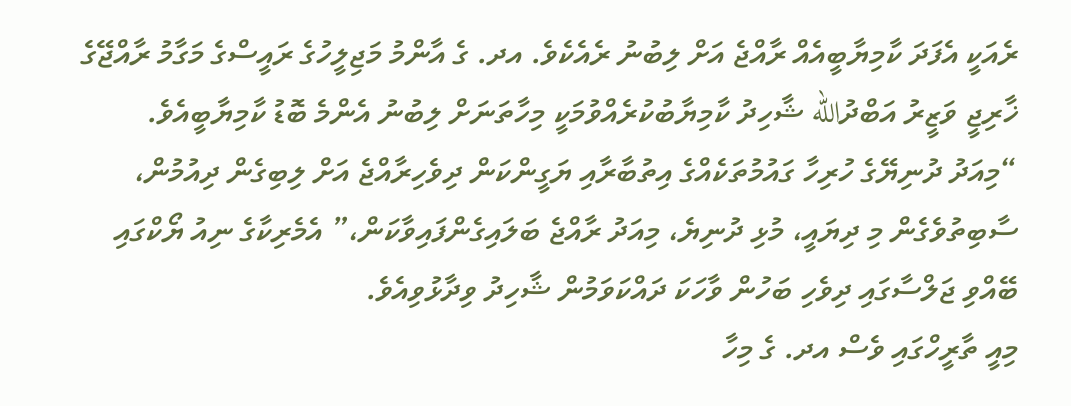ރެއަކީ އެފަދަ ކާމިޔާބީއެއް ރާއްޖެ އަށް ލިބުނު ރެއެކެވެ. އދ. ގެ އާންމު މަޖިލީހުގެ ރައީސްގެ މަގާމު ރާއްޖޭގެ ޚާރިޖީ ވަޒީރު އަބްދުالله ޝާހިދު ކާމިޔާބުކުރެއްވުމަކީ މިހާތަނަށް ލިބުނު އެންމެ ބޮޑު ކާމިޔާބީއެވެ.
“މިއަދު ދުނިޔޭގެ ހުރިހާ ގައުމުތަކެއްގެ އިތުބާރާއި ޔަގީންކަން ދިވެހިރާއްޖެ އަށް ލިބިގެން ދިއުމުން، ސާބިތުވެގެން މި ދިޔައީ، މުޅި ދުނިޔެ، މިއަދު ރާއްޖެ ބަލައިގެންފައިވާކަން،” އެމެރިކާގެ ނިއު ޔޯކްގައި ބޭއްވި ޖަލްސާގައި ދިވެހި ބަހުން ވާހަކަ ދައްކަވަމުން ޝާހިދު ވިދާޅުވިއެވެ.
މިއީ ތާރީހްގައި ވެސް އދ. ގެ މިހާ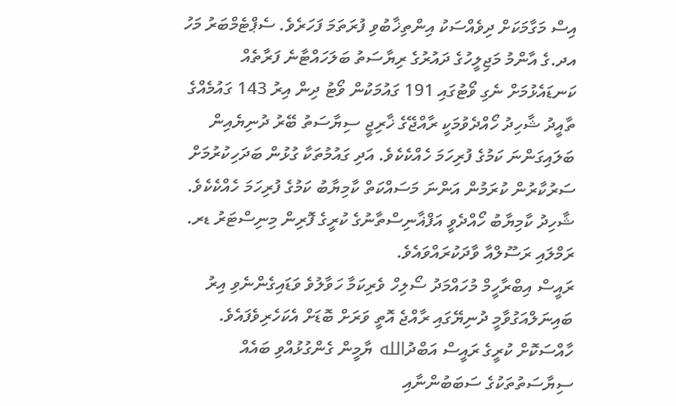އިސް މަގާމަކަށް ދިވެއްސަކު އިންތިޚާބުވި ފުރަތަމަ ފަހަރެވެ. ސެޕްޓެމްބަރު މަހު އދ.ގެ އާންމު މަޖިލީހުގެ ދައުރުގެ ރިޔާސަތު ބަލަހައްޓާނެ ފަރާތެއް ކަނޑައެޅުމަށް ނެގި ވޯޓުގައި 191 ގައުމަކުން ވޯޓު ދިން އިރު 143 ގައުމެއްގެ ތާއީދު ޝާހިދު ހޯއްދެވުމަކީ ރާއްޖޭގެ ޚާރިޖީ ސިޔާސަތު ބޭރު ދުނިޔެއިން ބަލައިގަންނަ ކަމުގެ ފުރިހަމަ ހެއްކެކެވެ. އަދި ގައުމުތަކާ ގުޅުން ބަދަހިކުރުމަށް ސަރުކާރުން ކުރަމުން އަންނަ މަސައްކަތް ކާމިޔާބު ކަމުގެ ފުރިހަމަ ހެއްކެކެވެ. ޝާހިދު ކާމިޔާބު ހޯއްދެވީ އަފްޣާނިސްތާނުގެ ކުރީގެ ފޮރިން މިނިސްޓަރު ޑރ. ރަމްލައި ރަސޫލްއާ ވާދަކުރައްވައެވެ.
ރައީސް އިބްރާހީމް މުހައްމަދު ސޯލިހް ވެރިކަމާ ހަވާލުވެ ވަޑައިގެންނެވި އިރު ބައިނަލްއަގުވާމީ ދުނިޔޭގައި ރާއްޖެ އޮތީ ވަރަށް ބޮޑަށް އެކަހެރިވެފައެވެ. ހާއްސަކޮށް ކުރީގެ ރައީސް އަބްދުالله ޔާމީން ގެންގުޅުއްވި ބައެއް ސިޔާސަތުތަކުގެ ސަބަބުންނާއި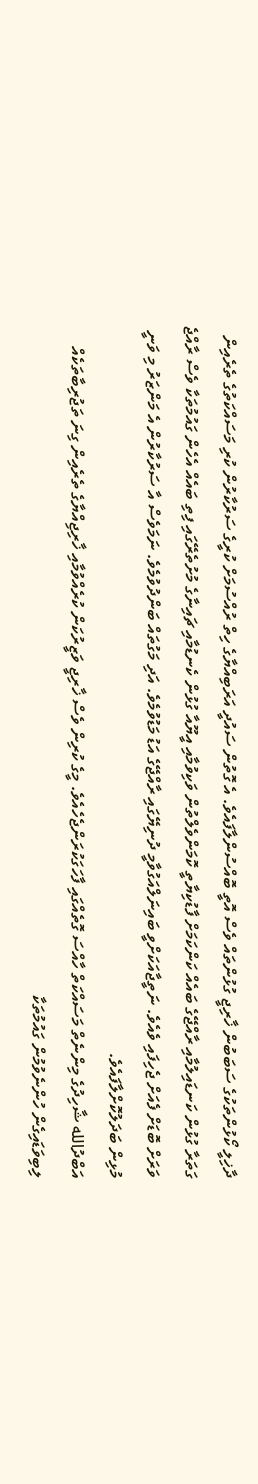ދާޚިލީ ކޯޅުންތަކުގެ ސަބަބުން ޚާރިޖީ ގުޅުންތައް ވެސް އޮތީ ބޮއްސުންލާފައެވެ. އެ ގޮތުން ސައުދީ އަރަބިއްޔާގެ ހިތް ރުއްސުމަށް ކުރީގެ ސަރުކާރުން ކުރި މަސައްކަތުގެ ތެރެއިން ގަތަރާ ގުޅުން ކަނޑައިލުމާއި ރާއްޖޭގެ ބައެއް ކަންކަމަށް ފާޑުކިޔާތީ ކޮމަންވެލްތުން ވަކިވުމާއި އީޔޫއާ ގުޅުން ކެނޑުމާއި ޗައިނާގެ މުށުތެރޭގައި ފިތި ބައެއް އެހެން ގައުމުތަކާ ވެސް ރާއްޖެ ވަރަށް ބޮޑަށް ފެއަށް ޖެހިފައި ވެއެވެ. ނަތީޖާއަކަށްވީ ބައިނަލްއަގުވާމީ ދުނިޔޭގައި ރާއްޖޭގެ އަޑު މަޑުވުމެވެ. އަދި މަގުތައް ބަންދުވުމެވެ. ނަމަވެސް އާ ސަރުކާރުން އެ މަންޒަރު މި ވަނީ މުޅިން ބަދަލުކޮށްލާފައެވެ.
އަބްދުالله ޝާހިދުގެ މިންނެތް މަސައްކަތް ހާއްސަ ގޮތެއްގައި ފާހަގަކުރަންޖެހެއެވެ. މީގެ ކުރިން ވެސް ޚާރިޖީ ވަޒީރުކަން ކުރެއްވުމާއި ޚާރިޖިއްޔާގެ ތެރެއިން ގިނަ ތަޖުރިބާތަކެއް ލިބިވަޑައިގެން ހުންނެވުމުން ގައުމުތަކާ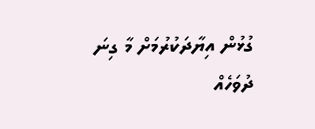ގުޅުން އިޔާދަކުރުމަށް މާ ގިނަ ދުވަހެއް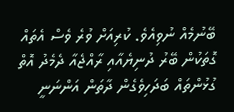ބޭނުމެއް ނުވިއެވެ. ކުރިއަށް ވުރެ ވެސް އެތައް ގޮތަކުން ބޭރު ދުނިޔެއާއި ރާއްޖެއާ ދެމެދު އޮތް ގުޅުންތައް ބަދަހިވެގެން ދާތަން އަންނަނީ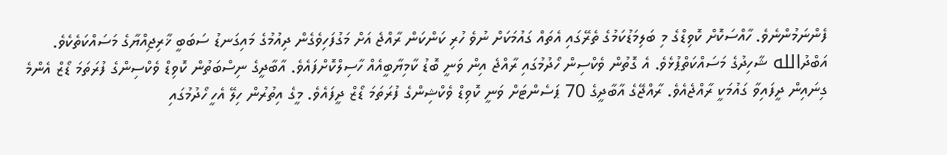ފެންނަމުންނެވެ. ހާއްސަކޮށް ކޮވިޑްގެ މި ބަލިމަޑުކަމުގެ ތެރޭގައި އެތައް ގައުމަކަށް ނުވެ ހުރި ކަންކަން ރާއްޖެ އަށް މަގުފަހިވެގެން ދިއުމުގެ މައިގަނޑު ސަބަބީ ޚާރިޖިއްޔާގެ މަސައްކަތެކެވެ. އަބްދުالله ޝާހިދުގެ މަސައްކަތްޕުޅެވެ. އެ ގޮތުން ވެކްސިން ހޯދުމުގައި ރާއްޖެ އިން ވަނީ ބޮޑު ކާމިޔާބީއެއް ހާސިލްކޮށްފައެވެ. އާބާދީގެ ނިސްބަތުން ކޮވިޑް ވެކްސިންގެ ފުރަތަމަ ޑޯޒް އެންމެ ގިނައިން ދީފައިވާ ގައުމަކީ ރާއްޖެއެވެ. ރާއްޖޭގެ އާބާދީގެ 70 ޕަސެންޓަށް ވަނީ ކޮވިޑް ވެކްޝިންގެ ފުރަތަމަ ޑޯޒް ދީފައެވެ. މީގެ އިތުރުން ހިލޭ އެހީ ހޯދުމުގައި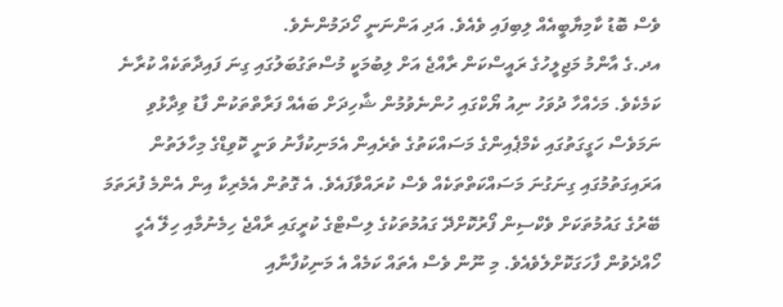ވެސް ބޮޑު ކާމިޔާބީއެއް ލިބިފައި ވެއެވެ. އަދި އަންނަނީ ހޯދަމުންނެވެ.
އދ.ގެ އާންމު މަޖިލީހުގެ ރައީސްކަން ރާއްޖެ އަށް ލިބުމަކީ މުސްތަގުބަލުގައި ގިނަ ފައިދާތަކެއް ކުރާނެ ކަމެކެވެ. މަހެއްހާ ދުވަހު ނިއު ޔޯކްގައި ހުންނެވުމުން ޝާހިދަށް ބައެއް ފަރާތްތަކުން ފާޑު ވިދާޅުވި ނަމަވެސް ހަގީގަތުގައި ކެމްޕެއިންގެ މަސައްކަތުގެ ތެރެއިން އެމަނިކުފާނު ވަނީ ކޮވިޑްގެ މިހާލަތުން އަރައިގަތުމުގައި ގިނަގުނަ މަސައްކަތްތަކެއް ވެސް ކުރައްވާފައެވެ. އެ ގޮތުން އެމެރިކާ އިން އެންމެ ފުރަތަމަ ބޭރުގެ ގައުމުތަކަށް ވެކްސިން ފޯރުކޮށްދޭ ގައުމުތަކުގެ ލިސްޓްގެ ކުރީގައި ރާއްޖެ ހިމެނުމާއި ހިލޭ އެހީ ހޯއްދެވުން ފާހަގަކޮށްލެވެއެވެ. މި ނޫން ވެސް އެތައް ކަމެއް އެ މަނިކުފާނާއި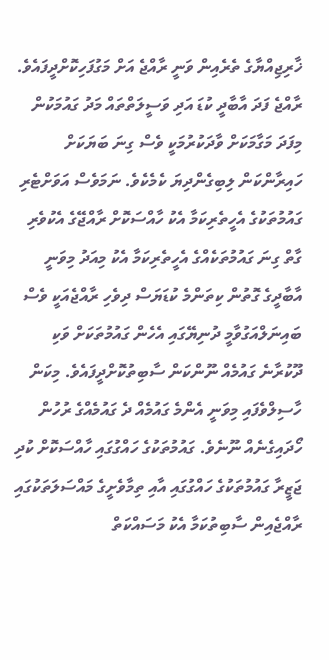ޚާރިޖިއްޔާގެ ތެރެއިން ވަނީ ރާއްޖެ އަށް މަގުފަހިކޮށްދީފައެވެ.
ރާއްޖެ ފަދަ އާބާދީ ކުޑަ އަދި ވަސީލަތްތައް މަދު ގައުމަކުން މިފަދަ މަގާމަކަށް ވާދަކުރުމަކީ ވެސް ގިނަ ބަޔަކަށް ހައިރާންކަން ލިބިގެންދިޔަ ކެމެކެވެ. ނަމަވެސް އަވަށްޓެރި ގައުމުތަކުގެ އެހީތެރިކަމާ އެކު ހާއްސަކޮށް ރާއްޖޭގެ އެކުވެރި ގާތް ގިނަ ގައުމުތަކެއްގެ އެހީތެރިކަމާ އެކު މިއަދު މިވަނީ އާބާދީގެ ގޮތުން ކިތަންމެ ކުޑަޔަސް ދިވެހި ރާއްޖެއަކީ ވެސް ބައިނަލްއަގުވާމީ ދުނިޔޭގައި އެހެން ގައުމުތަކަށް ވަކި ދޫކުރާނެ ގައުމެއް ނޫންކަން ސާބިތުކޮށްދީފައެވެ. މިކަން ހާސިލްވެފައި މިވަނީ އެންމެ ގައުމެއް ދެ ގައުމެއްގެ ރުހުން ހޯދައިގެނެއް ނޫނެވެ. ގައުމުތަކުގެ ހައްގުގައި ހާއްސަކޮށް ކުދި ޖަޒީރާ ގައުމުތަކުގެ ހައްގުގައި އާއި ތިމާވެށީގެ މައްސަލަތަކުގައި ރާއްޖެއިން ސާބިތުކަމާ އެކު މަސައްކަތް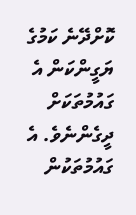ކޮށްދޭނެ ކަމުގެ ޔަގީންކަން އެ ގައުމުތަކަށް ދީގެންނެވެ. އެ ގައުމުތަކުން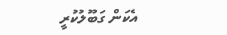އެކަން ގަބޫލުކުރީ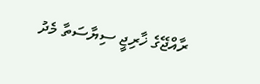ރާއްޖޭގެ ޚާރިޖީ ސިޔާސަތާ މެދު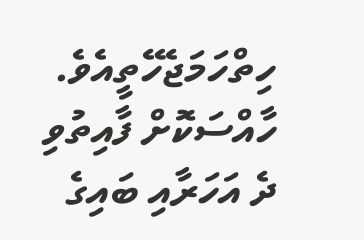ހިތްހަމަޖެހޭތީއެވެ. ހާއްސަކޮށް ފާއިތުވި ދެ އަހަރާއި ބައިގެ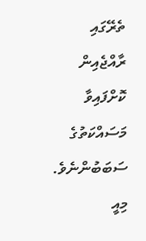ތެރޭގައި ރާއްޖެއިން ކޮށްފައިވާ މަސައްކަތުގެ ސަބަބުންނެވެ. މިއީ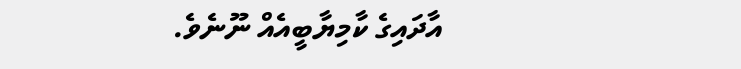އާދައިގެ ކާމިޔާބީއެއް ނޫނެވެ.